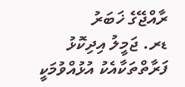ރާއްޖޭގެ ޚަބަރު
ޑރ. ޖަމީލު އިދިކޮޅު ފަރާތްތަކާއެކު އުޅުއްވުމަކީ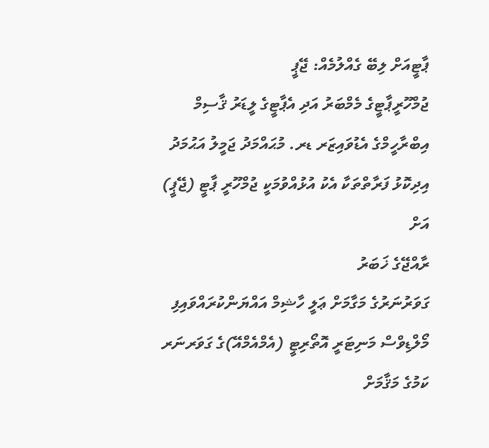ޕާޓީއަށް ލިބޭ ގެއްލުމެއް: ޖޭޕީ
ޖުމްހޫރީޕާޓީގެ މެމްބަރު އަދި އެޕާޓީގެ ލީޑަރު ޤާސިމް އިބްރާހީމްގެ އެޑުވައިޒަރ ޑރ. މުޙައްމަދު ޖަމީލު އަޙުމަދު އިދިކޮޅު ފަރާތްތަކާ އެކު އުޅުއްވުމަކީ ޖުމްހޫރީ ޕާޓީ (ޖޭޕީ) އަށް
ރާއްޖޭގެ ޚަބަރު
ގަވަރުނަރުގެ މަގާމަށް ޢަލީ ހާޝިމް އައްޔަންކުރައްވައިފި
މޯލްޑިވްސް މަނިޓަރީ އޮތޯރިޓީ (އެމްއެމްއޭ)ގެ ގަވަރނަރ ކަމުގެ މަޤާމަށް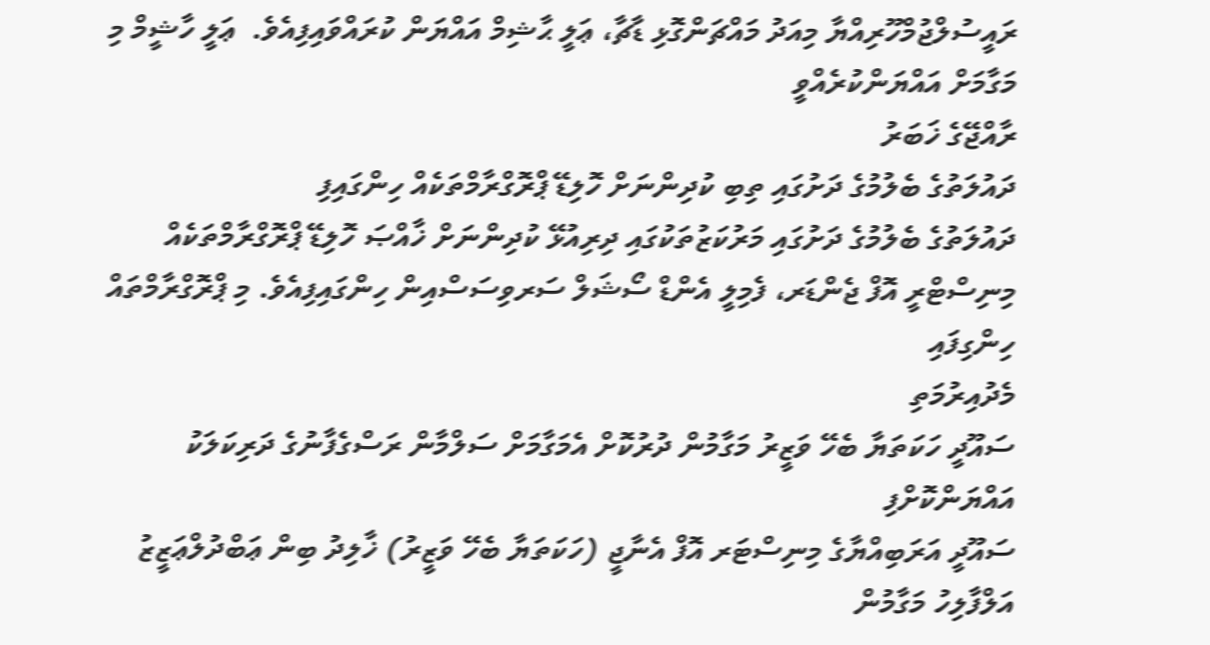ރައީސުލްޖުމްހޫރިއްޔާ މިއަދު މައްޗަންގޮޅި ޑާޗާ، ޢަލީ ޙާޝިމް އައްޔަން ކުރައްވައިފިއެވެ.  ޢަލީ ހާޝީމް މި މަގާމަށް އައްޔަންކުރެއްވީ
ރާއްޖޭގެ ޚަބަރު
ދައުލަތުގެ ބެލުމުގެ ދަށުގައި ތިބި ކުދިންނަށް ހޮލިޑޭ ޕްރޮގްރާމްތަކެއް ހިންގައިފި
ދައުލަތުގެ ބެލުމުގެ ދަށުގައި މަރުކަޒުތަކުގައި ދިރިއުޅޭ ކުދިންނަށް ޚާއްޞަ ހޮލިޑޭ ޕްރޮގްރާމްތަކެއް މިނިސްޓްރީ އޮފް ޖެންޑަރ، ފެމިލީ އެންޑް ސޯޝަލް ސަރވިސަސްއިން ހިންގައިފިއެވެ. މި ޕްރޮގްރާމްތައް ހިންގިފައި
މެދުއިރުމަތި
ސައޫދީ ހަކަތަޔާ ބެހޭ ވަޒީރު މަގާމުން ދުރުކޮށް އެމަގާމަށް ސަލްމާން ރަސްގެފާނުގެ ދަރިކަލަކު އައްޔަންކޮށްފި
ސައޫދީ އަރަބިއްޔާގެ މިނިސްޓަރ އޮފް އެނާޖީ (ހަކަތަޔާ ބެހޭ ވަޒީރު) ޚާލިދު ބިން ޢަބްދުލްޢަޒީޒު އަލްފާލިހު މަގާމުން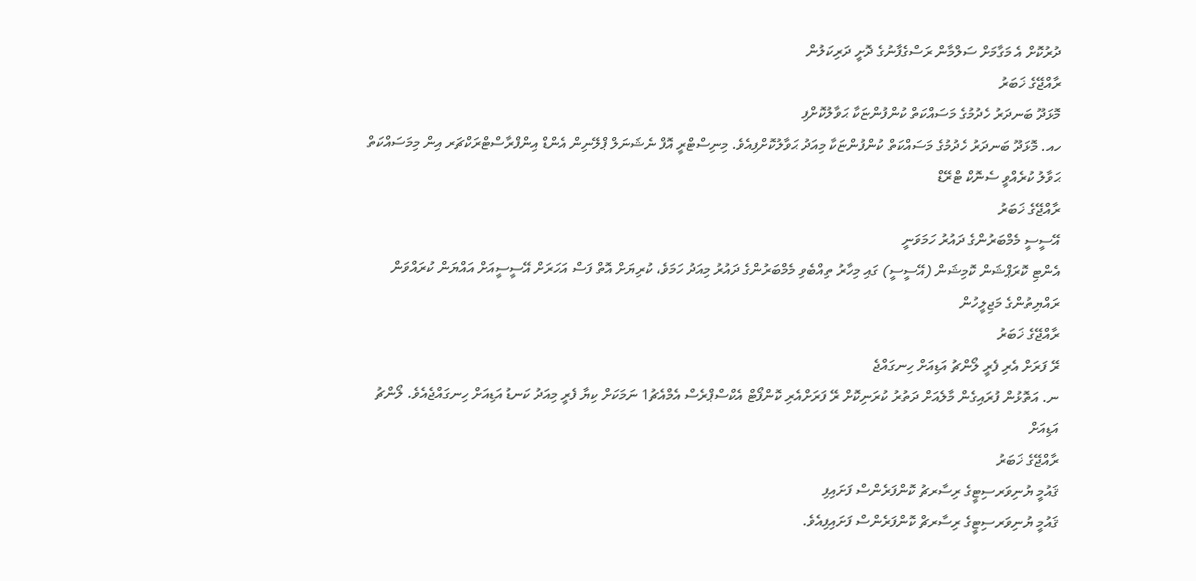ދުރުކޮށް އެ މަގާމަށް ސަލްމާން ރަސްގެފާނުގެ ދޮށީ ދަރިކަލުން
ރާއްޖޭގެ ޚަބަރު
މޮޅަދޫ ބަނދަރު ހެދުމުގެ މަސައްކަތް ކުންފުންޏަކާ ޙަވާލުކޮށްފި
ހއ. މޮޅަދޫ ބަނދަރު ހެދުމުގެ މަސައްކަތް ކުންފުންޏަކާ މިއަދު ޙަވާލުކޮށްފިއެވެ. މިނިސްޓްރީ އޮފް ނެޝަނަލް ޕްލޭނިން އެންޑް އިންފްރާސްޓްރަކްޗަރ އިން މިމަސައްކަތް ޙަވާލު ކުރެއްވީ ސެނޮކް ޓްރޭޑް
ރާއްޖޭގެ ޚަބަރު
އޭސީސީ މެމްބަރުންގެ ދައުރު ހަމަވަނީ
އެންޓި ކޮރަޕްޝަން ކޮމިޝަން (އޭސީސީ) ގައި މިހާރު ތިއްބެވި މެމްބަރުންގެ ދައުރު މިއަދު ހަމަވެ، ކުރިޔަށް އޮތް ފަސް އަހަރަށް އޭސީސީއަށް އައްޔަން ކުރައްވަން ރައްޔިތުންގެ މަޖިލީހުން
ރާއްޖޭގެ ޚަބަރު
ރޭ ފަރަށް އެރި ފެރީ ލޯންޗު އަޑިއަށް ހިނގައްޖެ
ނ. އަތޮޅުން ފުރައިގެން މާލެއަށް ދަތުރު ކުރަނިކޮށް ރޭ ފަރަށްއެރި ކޮންފޯޓް އެކްސްޕްރެސް އެމްއެޗު1 ނަމަކަށް ކިޔާ ފެރީ މިއަދު ކަނޑު އަޑިއަށް ހިނގައްޖެއެވެ. ލޯންޗު އަޑިއަށް
ރާއްޖޭގެ ޚަބަރު
ޤައުމީ ޔުނިވަރސިޓީގެ ރިސާރޗު ކޮންފަރެންސް ފަށައިފި
ޤައުމީ ޔުނިވަރސިޓީގެ ރިސާރޗް ކޮންފަރެންސް ފަށައިފިއެވެ.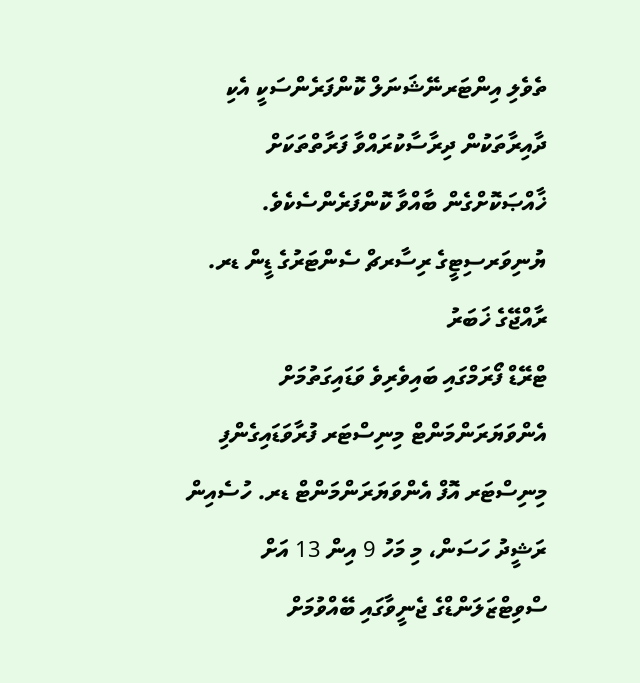ތެވެލި އިންޓަރނޭޝަނަލް ކޮންފަރެންސަކީ އެކި ދާއިރާތަކުން ދިރާސާކުރައްވާ ފަރާތްތަކަށް ޚާއްޞަކޮށްގެން ބާއްވާ ކޮންފަރެންސެކެވެ. ޔުނިވަރސިޓީގެ ރިސާރޗް ސެންޓަރުގެ ޑީން ޑރ.
ރާއްޖޭގެ ޚަބަރު
ޓްރޭޑް ފޯރަމްގައި ބައިވެރިވެ ވަޑައިގަތުމަށް އެންވަޔަރަންމަންޓް މިނިސްޓަރ ފުރާވަޑައިގެންފި
މިނިސްޓަރ އޮފް އެންވަޔަރަންމަންޓް ޑރ. ހުސެއިން ރަޝީދު ހަސަން، މި މަހު 9 އިން 13 އަށް ސްވިޓްޒަލަންޑްގެ ޖެނީވާގައި ބޭއްވުމަށް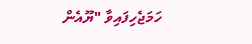ހަމަޖެހިފައިވާ "ޔޫއެން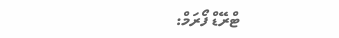ޓްރޭޑް ފޯރަމް: